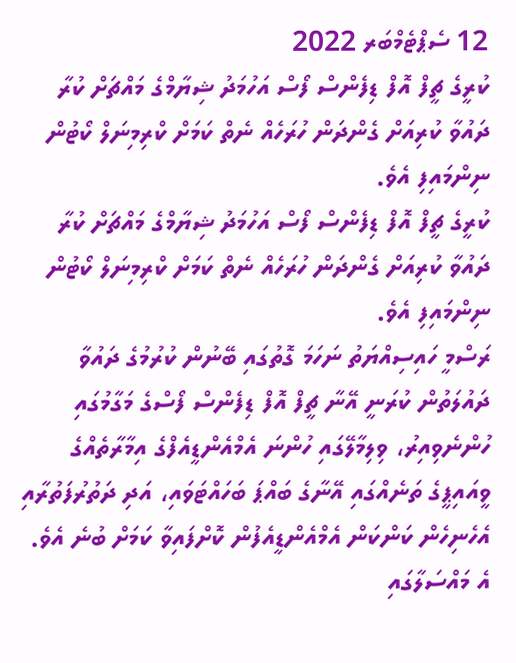12 ސެޕްޓެމްބަރ 2022
ކުރީގެ ޗީފް އޮފް ޑިފެންސް ފޯސް އަހުމަދު ޝިޔާމްގެ މައްޗަށް ކުރާ ދައުވާ ކުރިއަށް ގެންދަން ހުރަހެއް ނެތް ކަމަށް ކްރިމިނަލް ކޯޓުން ނިންމައިފި އެވެ.
ކުރީގެ ޗީފް އޮފް ޑިފެންސް ފޯސް އަހުމަދު ޝިޔާމްގެ މައްޗަށް ކުރާ ދައުވާ ކުރިއަށް ގެންދަން ހުރަހެއް ނެތް ކަމަށް ކްރިމިނަލް ކޯޓުން ނިންމައިފި އެވެ.
ރަސްމީ ހައިސިއްޔަތު ނަހަމަ ގޮތުގައި ބޭނުން ކުރުމުގެ ދައުވާ ދައުލަތުން ކުރަނީ އޭނާ ޗީފް އޮފް ޑިފެންސް ފޯސްގެ މަގާމުގައި ހުންނެވިއިރު، ވިލިމާލޭގައި ހުންނަ އެމްއެންޑީއެފްގެ އިމާރާތެއްގެ ވީއައިޕީގެ ތަނެއްގައި އޭނާގެ ބައްޕަ ބަހައްޓަވައި، އަދި ދަތުރުފަތުރާއި އެހެނިހެން ކަންކަން އެމްއެންޑީއެފުން ކޮށްފައިވާ ކަމަށް ބުނެ އެވެ.
އެ މައްސަލާގައި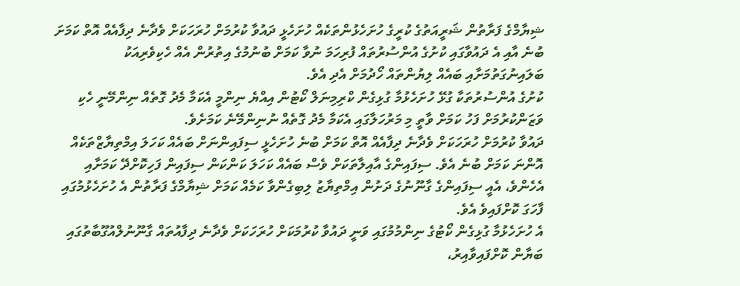ޝިޔާމްގެ ފަރާތުން ޝަރީއަތުގެ ކުރީގެ ހުށަހެޅުންތަކެއް ހުށަހެޅީ ދައުވާ ކުރުމަށް ހުރަހަކަށް ވެދާނެ ދިފާއެއް އޮތް ކަމަށަ ބުނެ އާއި އެ ދައުވާގައި ކުށުގެ އުންސުރުތައް ފުރިހަމަ ނުވާ ކަމަށް ބުނުމުގެ އިތުރުން އެއް ހެކިވެރިއަކު ބަލައިނުގަތުމަށާއި ބައެއް ލިޔުންތައް ހޯދުމަށް އެދި އެވެ.
ކުށުގެ އުންސުރުތަކާ ގުޅޭ ހުށަހެޅުމާ ގުޅިގެން ކްރިމިނަލް ކޯޓުން އިއްޔެ ނިންމީ އެކަމާ މެދު ގޮތެއް ނިންމޭނީ ހެކި ވަޒަންކުރުމަށް ފަހު ކަމަށް ވާތީ މި މަރުހަލާގައި އެކަމާ މެދު ގޮތެއް ނުނިންމޭނެ ކަމަށެވެ.
ދައުވާ ކުރުމަށް ހުރަހަކަށް ވެދާނެ ދިފާއެއް އޮތް ކަމަށް ބުނެ ހުށަހެޅީ ސިފައިންނަށް ބައެއް ކަހަލަ އިމްތިޔާޒްތަކެއް އޮންނަ ކަމަށް ބުނެ އެވެ. ސިފައިންގެ އާއިލާތަކަށް ވެސް ބައެއް ކަހަލަ ކަންކަން ސިފައިން ފަހިކޮށްދޭ ކަމަށާއި އެހެންވެ، އެއީ ސިފައިންގެ ގާނޫނުގެ ދަށުން އިމްތިޔާޒު ލިބިގެންވާ ކަމެއް ކަމަށް ޝިޔާމްގެ ފަރާތުން އެ ހުށަހެޅުމުގައި ފާހަގަ ކޮށްފައިވެ އެވެ.
އެ ހުށަހެޅުމާ ގުޅިގެން ކޯޓުގެ ނިންމުމުގައި ވަނީ ދައުވާ ކުރުމަކަށް ހުރަހަކަށް ވެދާނެ ދިފާއުތައް ގާނޫނުލްއުގޫބާތުގައި ބަޔާން ކޮށްފައިވާއިރު،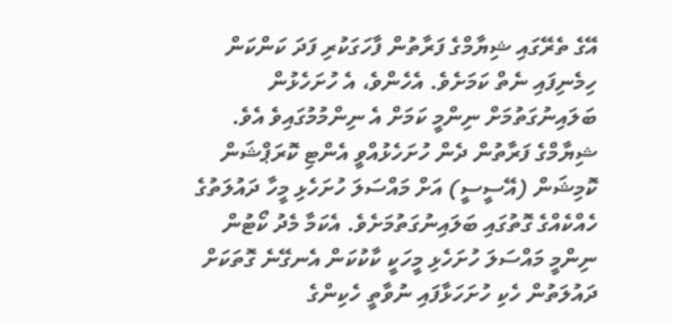އޭގެ ތެރޭގައި ޝިޔާމްގެ ފަރާތުން ފާހަގަކުރި ފަދަ ކަންކަން ހިމެނިފައި ނެތް ކަމަށެވެ. އެހެންވެ، އެ ހުށަހެޅުން ބަލައިނުގަތުމަށް ނިންމީ ކަމަށް އެ ނިންމުމުގައިވެ އެވެ.
ޝިޔާމްގެ ފަރާތުން ދެން ހުށަހެޅުއްވީ އެންޓި ކޮރަޕްޝަން ކޮމިޝަން (އޭސީސީ) އަށް މައްސަލަ ހުށަހެޅި މީހާ ދައުލަތުގެ ހެއްކެއްގެ ގޮތުގައި ބަލައިނުގަތުމަށެވެ. އެކަމާ މެދު ކޯޓުން ނިންމީ މައްސަލަ ހުށަހެޅި މީހަކީ ކާކުކަން އެނގޭނެ ގޮތަކަށް ދައުލަތުން ހެކި ހުށަހަޅާފައި ނުވާތީ ހެކިންގެ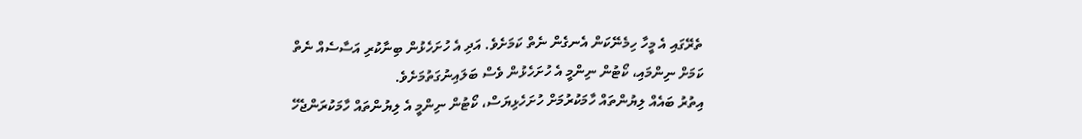ތެރޭގައި އެ މީހާ ހިމެނޭކަން އެނގެން ނެތް ކަމަށެވެ. އަދި އެ ހުށަހެޅުން ބިނާކުރި އަސާސެއް ނެތް ކަމަށް ނިންމައި، ކޯޓުން ނިންމީ އެ ހުށަހެޅުން ވެސް ބަލައިނުގަތުމަށެވެ.
އިތުރު ބައެއް ލިޔުންތައް ހާމަކުރުމަށް ހުށަހެޅިޔަސް، ކޯޓުން ނިންމީ އެ ލިޔުންތައް ހާމަކުރަންޖެހޭ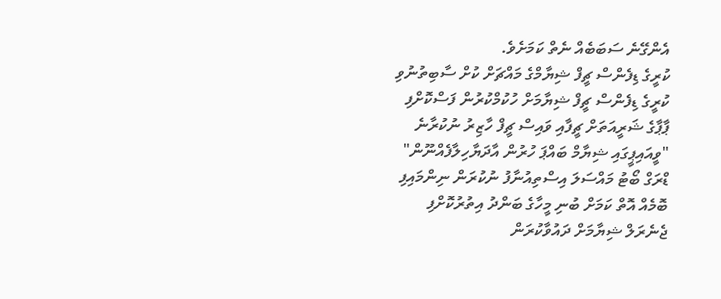އެންގޭނެ ސަބަބެއް ނެތް ކަމަށެވެ.
ކުރީގެ ޑިފެންސް ޗީފް ޝިޔާމްގެ މައްޗަށް ކުށް ސާބިތުނުވި
ކުރީގެ ޑިފެންސް ޗީފް ޝިޔާމަށް ހުކުމްކުރުން ފަސްކޮށްފި
ޕާޕާގެ ޝަރީއަތަށް ޗީފާއި ވައިސް ޗީފް ހާޒިރު ނުކުރާނެ
"ވީއައިޕީގައި ޝިޔާމް ބައްޕަ ހުރުން އާދަޔާހިލާފެއްނޫން"
ޑްރަގް ބޯޓު މައްސަލަ އިސްތިއުނާފު ނުކުރަން ނިންމައިފި
ބޮމެއް އޮތް ކަމަށް ބުނި މީހާގެ ބަންދު އިތުރުކޮށްފި
ޖެނެރަލް ޝިޔާމަށް ދައުވާކުރަން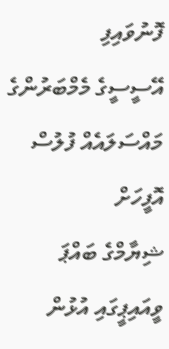ފޮނުވައިފި
އޭސީސީގެ މެމްބަރުންގެ މައްސަލައެއް ފުލުސް އޮފީހަށް
ޝިޔާމްގެ ބައްޕަ ވީއައިޕީގައި އުޅުން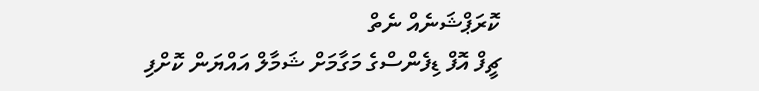ކޮރަޕްޝަނެއް ނެތް
ޗީފް އޮފް ޑިފެންސްގެ މަގާމަށް ޝަމާލް އައްޔަން ކޮށްފި